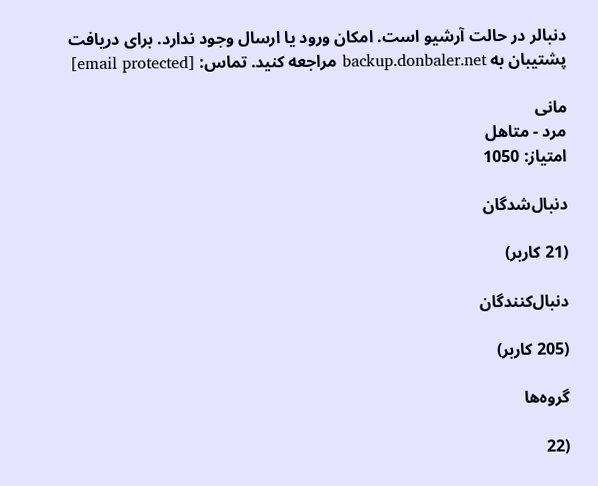دنبالر در حالت آرشیو است. امکان ورود یا ارسال وجود ندارد. برای دریافت پشتیبان به backup.donbaler.net مراجعه کنید. تماس: [email protected]

مانی
مرد - متاهل
امتیاز: 1050

دنبال‌شدگان

(21 کاربر)

دنبال‌کنندگان

(205 کاربر)

گروه‌ها

(22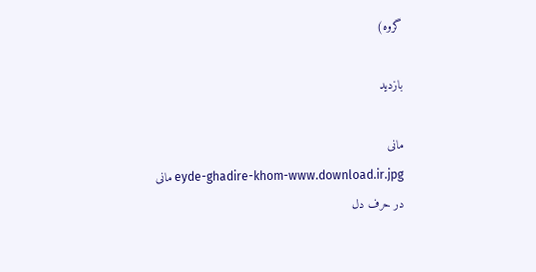گروه)

بازدید

مانی
eyde-ghadire-khom-www.download.ir.jpg مانی
در حرف دل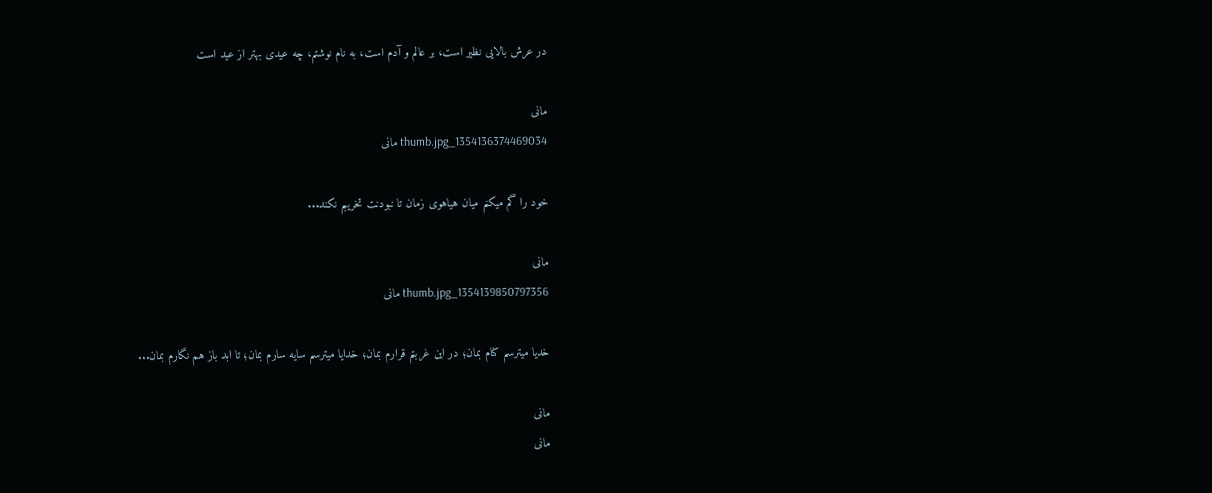در عرش بالایی نظیر است، بر عالم و آدم است، به نام نوشتم، چه عیدی بهتر از عید است

مانی
1354136374469034_thumb.jpg مانی

خود را گم میکنم میان هیاهوی زمان تا نبودنت تخریبم نکند...

مانی
1354139850797356_thumb.jpg مانی

خدیا میترسم کنام بمان؛ در این غربتم قرارم بمان؛ خدایا میترسم سایه سارم بمان؛ تا ابد باز هم نگارم بمان...

مانی
مانی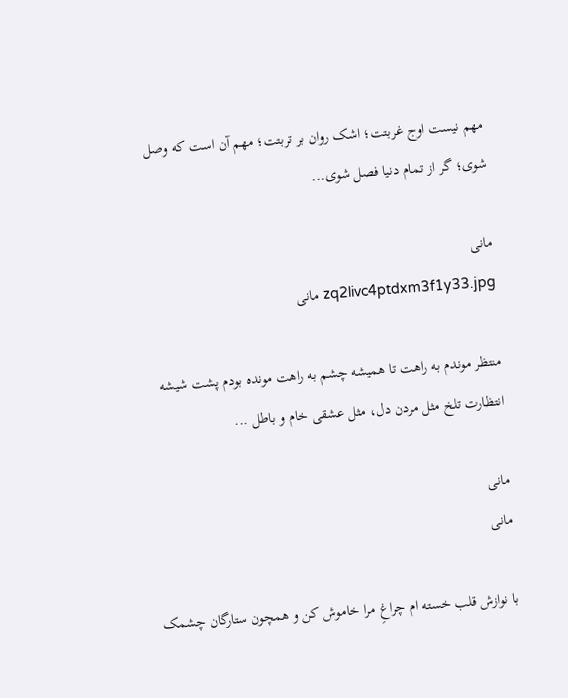مهم نیست اوج غربتت؛ اشک روان بر تربتت؛ مهم آن است که وصل شوی؛ گر از تمام دنیا فصل شوی...

مانی
zq2livc4ptdxm3f1y33.jpg مانی

منتظر موندم به راهت تا همیشه چشم به راهت مونده بودم پشت شیشه انتظارت تلخ مثل مردن دل، مثل عشقی خام و باطل ...

مانی
مانی

با نوازش قلب خسته ام چراغِ مرا خاموش کن و همچون ستارگان چشمک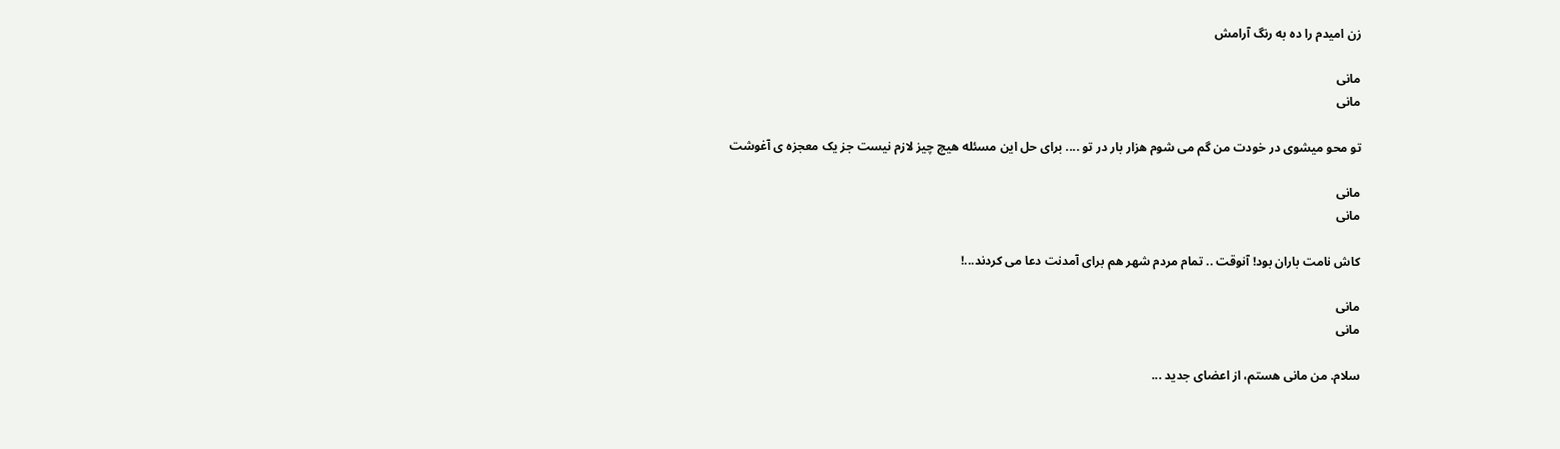زن امیدم را ده به رنگ آرامش

مانی
مانی

تو محو میشوی در خودت من گم می شوم هزار بار در تو .... برای حل این مسئله هیچ چیز لازم نیست جز یک معجزه ی آغوشت

مانی
مانی

کاش نامت باران بود! آنوقت .. تمام مردم شهر هم برای آمدنت دعا می کردند...!

مانی
مانی

سلام. من مانی هستم، از اعضای جدید ...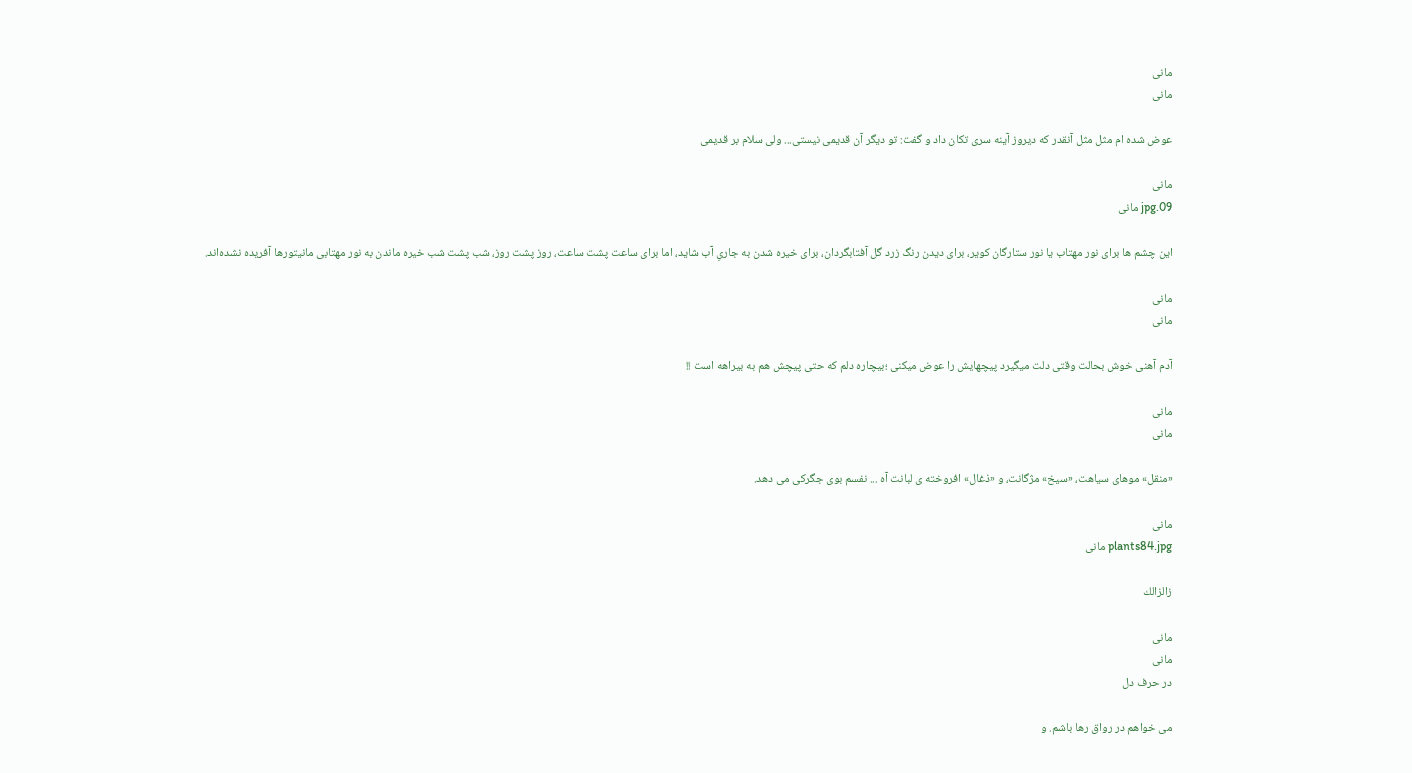مانی
مانی

عوض شده ام مثل مثل آنقدر که دیروز آینه سری تکان داد و گفت: تو دیگر آن قدیمی نیستی... ولی سلام بر قدیمی

مانی
09.jpg مانی

این چشم ها برای نور مهتاب یا نور ستارگان کویر، برای دیدن رنگ زرد گل آفتابگردان، برای خیره شدن به جاریِ آب شاید، اما برای ساعت پشت ساعت، روز پشت روز، شب پشت شب خیره ماندن به نور مهتابی مانیتورها آفریده نشده‌اند.

مانی
مانی

آدم آهنی خوش بحالت وقتی دلت میگیرد پیچهایش را عوض میکنی ؛بیچاره دلم که حتی پیچش هم به بیراهه است !!

مانی
مانی

«منقل» موهای سیاهت، «سیخ» مژگانت، و «ذغال» افروخته ی لبانت آه ... نفسم بوی جگرکی می دهد.

مانی
plants84.jpg مانی

زالزالك

مانی
مانی
در حرف دل

می خواهم در رواق رها باشم. و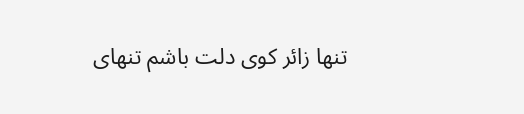تنها زائر کوی دلت باشم تنهای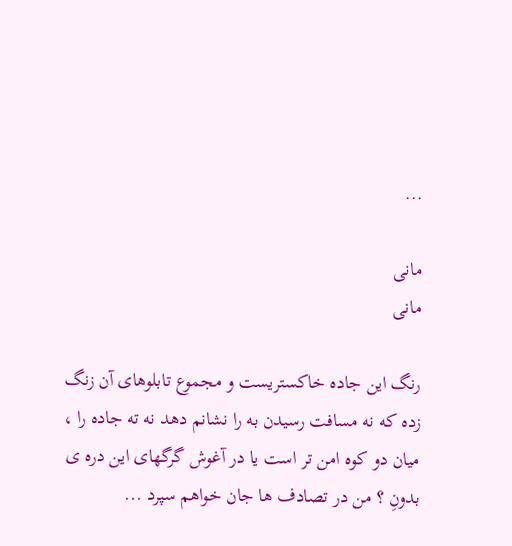...

مانی
مانی

رنگ این جاده خاکستریست و مجموع تابلوهای آن زنگ زده که نه مسافت رسیدن به را نشانم دهد نه ته جاده را ، میان دو کوه امن تر است یا در آغوش گرگهای این دره ی بدونِ ؟ من در تصادف ها جان خواهم سپرد ...